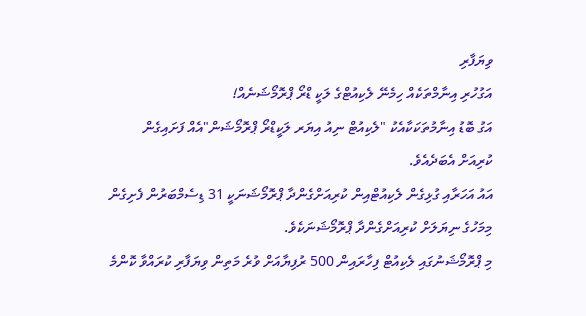ވިޔަފާރި
އަގުހުރި އިނާމްތަކެއް ހިމެނޭ ލެކިއުޓްގެ ލަކީ ޑްރޯ ޕްރޮމޯޝަނެއް!
އަގު ބޮޑު އިނާމުތަކަކާއެކު "ލެކިއުޓް ނިއު އިޔަރ ލަކީޑްރޯ ޕްރޮމޯޝަން"އެއް ފަށައިގެން ކުރިއަށް އެބަދެއެވެ.
އައު އަހަރާއި ގުޅިގެން ލެކިއުޓްއިން ކުރިއަށްގެންދާ ޕްރޮމޯޝަނަކީ 31 ޑިސެމްބަރުން ފެށިގެން މިމަހުގެ ނިޔަލަށް ކުރިއަށްގެންދާ ޕްރޮމޯޝަނަކެވެ.
މި ޕްރޮމޯޝަނުގައި ލެކިއުޓް ފިހާރައިން 500 ރުފިޔާއަށް ވުރެ މަތިން ވިޔަފާރި ކުރައްވާ ކޮންމެ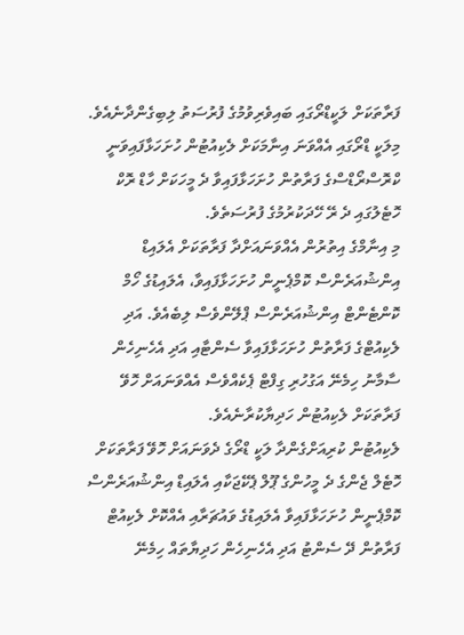ފަރާތަކަށް ލަކީޑްރޯގައި ބައިވެރިވުމުގެ ފުރުސަތު ލިބިގެންދާނެއެވެ.
މިލަކީ ޑްރޯގައި އެއްވަނަ އިނާމަކަށް ލެކިއުޓުން ހުށަހަޅާފައިވަނީ ކްރޮސްރޯޑްސްގެ ފަރާތުން ހުށަހަޅާފައިވާ ދެ މީހަކަށް ހާޑް ރޮކް ހޮޓެލުގައި ދެ ރޭ ހޭދަކުރުމުގެ ފުރުސަތެވެ.
މި އިނާމްގެ އިތުރުން އެއްވަނައަށްދާ ފަރާތަކަށް އެލައިޑް އިންޝުއަރެންސް ކޮމްޕެނީން ހުށަހަޅާފައިވާ، އެލައިޑުގެ ހޯމް ކޮންޓެންޓް އިންޝުއަރެންސް ޕްލޭންވެސް ލިބެއެވެ. އަދި ލެކިއުޓްގެ ފަރާތުން ހުށަހަޅާފައިވާ ސެންޓާއި އަދި އެހެނިހެން ސާމާނު ހިމެނޭ އަގުހުރި ގިފްޓް ޕެކެއްވެސް އެއްވަނައަށް ހޮވޭ ފަރާތަކަށް ލެކިއުޓުން ހަދިޔާކުރާނެއެވެ.
ލެކިއުޓުން ކުރިއަށްގެންދާ ލަކީ ޑްރޯގެ ދެވަނައަށް ހޮވޭ ފަރާތަކަށް ހޮޓެލް ޖެންގެ ދެ މީހުންގެ ޕޫލް ޕެކޭޖަކާއި އެލައިޑް އިންޝުއަރެންސް ކޮމްޕެނީން ހުށަހަޅާފައިވާ އެލައިޑުގެ ވައުޗަރާއި އެއްކޮށް ލެކިއުޓް ފަރާތުން ދޭ ސެންޓު އަދި އެހެނިހެން ހަދިޔާތައް ހިމެނޭ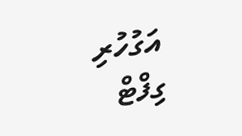އަގުހުރި ގިފްޓް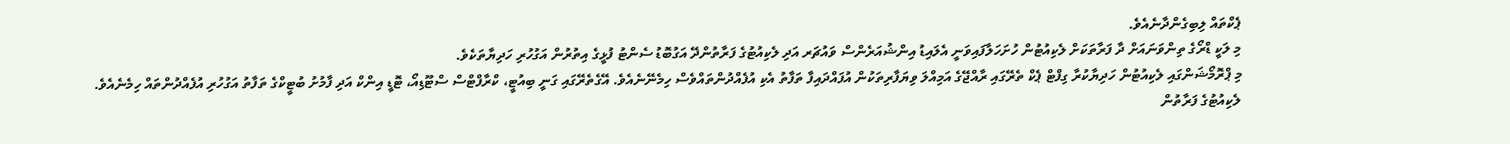ޕެކްތައް ލިބިގެންދާނެއެވެ.
މި ލަކީ ޑްރޯގެ ތިންވަނައަށް ދާ ފަރާތަކަށް ލެކިއުޓުން ހުށަހަލާފައިވަނީ އެލައިޑު އިންޝުއަރެންސް ވައުޗަރ އަދި ލެކިއުޓުގެ ފަރާތުންދޭ އަގުބޮޑު ސެންޓު ފުޅީގެ އިތުރުން އަގުހުރި ހަދިޔާތަކެވެ.
މި ޕްރޮމޯޝަންގައި ލެކިއުޓުން ހަދިޔާކުރާ ގިފްޓް ޕެކް ތެރޭގައި ރާއްޖޭގެ އަމިއްލަ ވިޔަފާރިތަކުން އުފައްދައިފާ ތަފާތު އެކި އުފެއްދުންތައްވެސް ހިމެނޭނެއެވެ. އޭގެތެރޭގައި ގަނީ ބިއުޓީ، ކްރާފްޓްސް ސްޓޫޑިއޯ، ޓޮޑީ އިންކް އަދި ފާމުށު ބުޓީކްގެ ތަފާތު އަގުހުރި އުފެއްދުންތައް ހިމެނެއެވެ.
ލެކިއުޓުގެ ފަރާތުން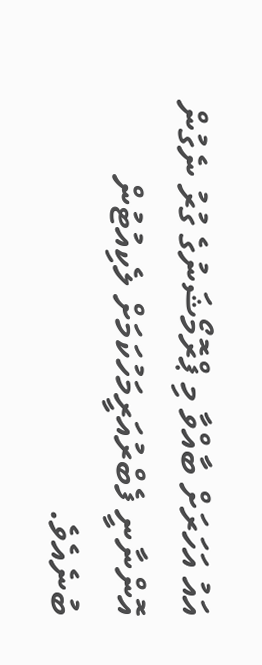އައު އަހަރަށް ބާއްވާ މި ޕްރޮމޯޝަނުގެ ގުރު ނެގުން އޮންނާނީ ފެބްރުއަރީމަހުކަމަށް ލެކިއުޓުން ބުނެއެވެ.